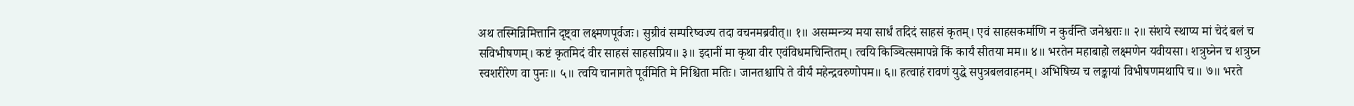अथ तस्मिन्निमित्तानि दृष्ट्वा लक्ष्मणपूर्वजः। सुग्रीवं सम्परिष्वज्य तदा वचनमब्रवीत्॥ १॥ असम्मन्त्र्य मया सार्धं तदिदं साहसं कृतम्। एवं साहसकर्माणि न कुर्वन्ति जनेश्वराः॥ २॥ संशये स्थाप्य मां चेदं बलं च सविभीषणम्। कष्टं कृतमिदं वीर साहसं साहसप्रिय॥ ३॥ इदानीं मा कृथा वीर एवंविधमचिन्तितम्। त्वयि किञ्चित्समापन्ने किं कार्यं सीतया मम॥ ४॥ भरतेन महाबाहो लक्ष्मणेन यवीयसा। शत्रुघ्नेन च शत्रुघ्न स्वशरीरेण वा पुनः॥ ५॥ त्वयि चानागते पूर्वमिति मे निश्चिता मतिः। जानतश्चापि ते वीर्यं महेन्द्रवरुणोपम॥ ६॥ हत्वाहं रावणं युद्धे सपुत्रबलवाहनम्। अभिषिच्य च लङ्कायां विभीषणमथापि च॥ ७॥ भरते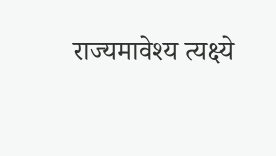राज्यमावेश्य त्यक्ष्ये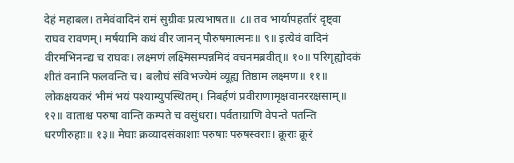देहं महाबल। तमेवंवादिनं रामं सुग्रीवः प्रत्यभाषत॥ ८॥ तव भार्यापहर्तारं दृष्ट्वा राघव रावणम्। मर्षयामि कथं वीर जानन् पौरुषमात्मनः॥ ९॥ इत्येवं वादिनं वीरमभिनन्द्य च राघवः। लक्ष्मणं लक्ष्मिसम्पन्नमिदं वचनमब्रवीत्॥ १०॥ परिगृह्योदकं शीतं वनानि फलवन्ति च। बलौघं संविभज्येमं व्यूह्य तिष्ठाम लक्ष्मण॥ ११॥ लोकक्षयकरं भीमं भयं पश्याम्युपस्थितम्। निबर्हणं प्रवीराणामृक्षवानररक्षसाम्॥ १२॥ वाताश्च परुषा वान्ति कम्पते च वसुंधरा। पर्वताग्राणि वेपन्ते पतन्ति धरणीरुहाः॥ १३॥ मेघाः क्रव्यादसंकाशाः परुषाः परुषस्वराः। क्रूराः क्रूरं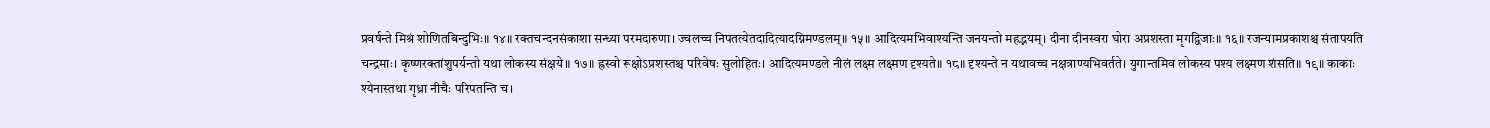प्रवर्षन्ते मिश्रं शोणितबिन्दुभिः॥ १४॥ रक्तचन्दनसंकाशा सन्ध्या परमदारुणा। ज्वलच्च निपतत्येतदादित्यादग्निमण्डलम्॥ १५॥ आदित्यमभिवाश्यन्ति जनयन्तो महद्भयम्। दीना दीनस्वरा घोरा अप्रशस्ता मृगद्विजाः॥ १६॥ रजन्यामप्रकाशश्च संतापयति चन्द्रमाः। कृष्णरक्तांशुपर्यन्तो यथा लोकस्य संक्षये॥ १७॥ ह्रस्वो रूक्षोऽप्रशस्तश्च परिवेषः सुलोहितः। आदित्यमण्डले नीलं लक्ष्म लक्ष्मण दृश्यते॥ १८॥ दृश्यन्ते न यथावच्च नक्षत्राण्यभिवर्तते। युगान्तमिव लोकस्य पश्य लक्ष्मण शंसति॥ १९॥ काकाः श्येनास्तथा गृध्रा नीचैः परिपतन्ति च।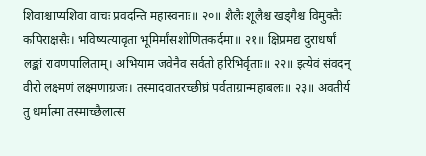शिवाश्चाप्यशिवा वाचः प्रवदन्ति महास्वनाः॥ २०॥ शैलैः शूलैश्च खड्गैश्च विमुक्तैः कपिराक्षसैः। भविष्यत्यावृता भूमिर्मांसशोणितकर्दमा॥ २१॥ क्षिप्रमद्य दुराधर्षां लङ्कां रावणपालिताम्। अभियाम जवेनैव सर्वतो हरिभिर्वृताः॥ २२॥ इत्येवं संवदन् वीरो लक्ष्मणं लक्ष्मणाग्रजः। तस्मादवातरच्छीघ्रं पर्वताग्रान्महाबलः॥ २३॥ अवतीर्य तु धर्मात्मा तस्माच्छैलात्स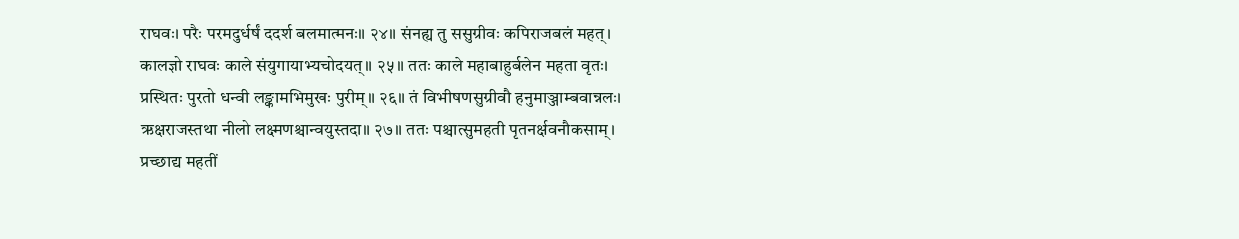राघवः। परैः परमदुर्धर्षं ददर्श बलमात्मनः॥ २४॥ संनह्य तु ससुग्रीवः कपिराजबलं महत्। कालज्ञो राघवः काले संयुगायाभ्यचोदयत्॥ २५॥ ततः काले महाबाहुर्बलेन महता वृतः। प्रस्थितः पुरतो धन्वी लङ्कामभिमुखः पुरीम्॥ २६॥ तं विभीषणसुग्रीवौ हनुमाञ्जाम्बवान्नलः। ऋक्षराजस्तथा नीलो लक्ष्मणश्चान्वयुस्तदा॥ २७॥ ततः पश्चात्सुमहती पृतनर्क्षवनौकसाम्। प्रच्छाद्य महतीं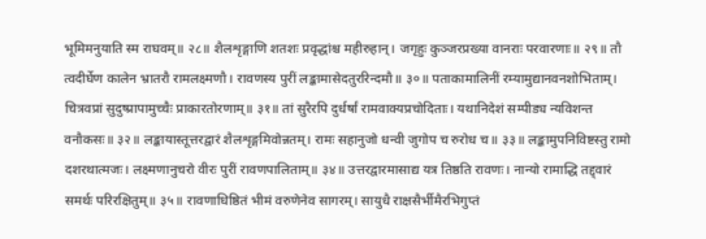भूमिमनुयाति स्म राघवम्॥ २८॥ शैलशृङ्गाणि शतशः प्रवृद्धांश्च महीरुहान्। जगृहुः कुञ्जरप्रख्या वानराः परवारणाः॥ २९॥ तौ त्वदीर्घेण कालेन भ्रातरौ रामलक्ष्मणौ। रावणस्य पुरीं लङ्कामासेदतुररिन्दमौ॥ ३०॥ पताकामालिनीं रम्यामुद्यानवनशोभिताम्। चित्रवप्रां सुदुष्प्रापामुच्चैः प्राकारतोरणाम्॥ ३१॥ तां सुरैरपि दुर्धर्षां रामवाक्यप्रचोदिताः। यथानिदेशं सम्पीड्य न्यविशन्त वनौकसः॥ ३२॥ लङ्कायास्तूत्तरद्वारं शैलशृङ्गमिवोन्नतम्। रामः सहानुजो धन्वी जुगोप च रुरोध च॥ ३३॥ लङ्कामुपनिविष्टस्तु रामो दशरथात्मजः। लक्ष्मणानुचरो वीरः पुरीं रावणपालिताम्॥ ३४॥ उत्तरद्वारमासाद्य यत्र तिष्ठति रावणः। नान्यो रामाद्धि तद्द्वारं समर्थः परिरक्षितुम्॥ ३५॥ रावणाधिष्ठितं भीमं वरुणेनेव सागरम्। सायुधै राक्षसैर्भीमैरभिगुप्तं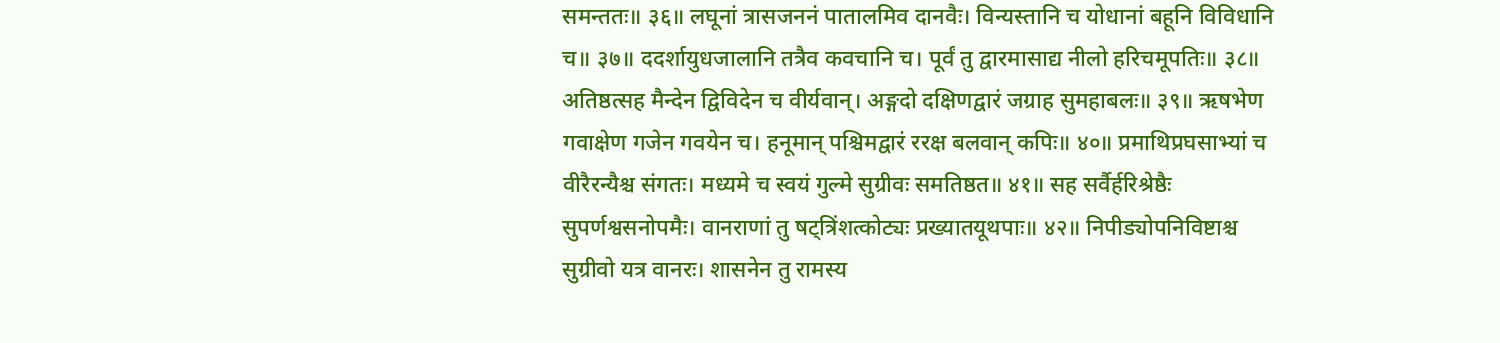समन्ततः॥ ३६॥ लघूनां त्रासजननं पातालमिव दानवैः। विन्यस्तानि च योधानां बहूनि विविधानि च॥ ३७॥ ददर्शायुधजालानि तत्रैव कवचानि च। पूर्वं तु द्वारमासाद्य नीलो हरिचमूपतिः॥ ३८॥ अतिष्ठत्सह मैन्देन द्विविदेन च वीर्यवान्। अङ्गदो दक्षिणद्वारं जग्राह सुमहाबलः॥ ३९॥ ऋषभेण गवाक्षेण गजेन गवयेन च। हनूमान् पश्चिमद्वारं ररक्ष बलवान् कपिः॥ ४०॥ प्रमाथिप्रघसाभ्यां च वीरैरन्यैश्च संगतः। मध्यमे च स्वयं गुल्मे सुग्रीवः समतिष्ठत॥ ४१॥ सह सर्वैर्हरिश्रेष्ठैः सुपर्णश्वसनोपमैः। वानराणां तु षट्त्रिंशत्कोट्यः प्रख्यातयूथपाः॥ ४२॥ निपीड्योपनिविष्टाश्च सुग्रीवो यत्र वानरः। शासनेन तु रामस्य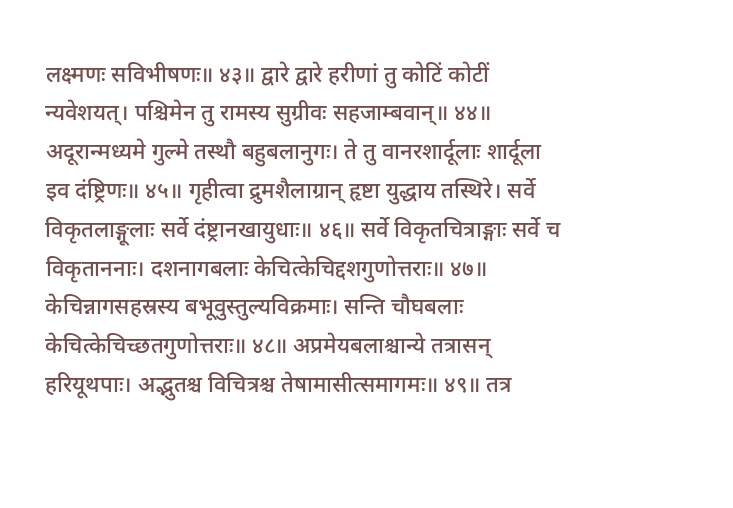लक्ष्मणः सविभीषणः॥ ४३॥ द्वारे द्वारे हरीणां तु कोटिं कोटीं न्यवेशयत्। पश्चिमेन तु रामस्य सुग्रीवः सहजाम्बवान्॥ ४४॥ अदूरान्मध्यमे गुल्मे तस्थौ बहुबलानुगः। ते तु वानरशार्दूलाः शार्दूला इव दंष्ट्रिणः॥ ४५॥ गृहीत्वा द्रुमशैलाग्रान् हृष्टा युद्धाय तस्थिरे। सर्वे विकृतलाङ्गूलाः सर्वे दंष्ट्रानखायुधाः॥ ४६॥ सर्वे विकृतचित्राङ्गाः सर्वे च विकृताननाः। दशनागबलाः केचित्केचिद्दशगुणोत्तराः॥ ४७॥ केचिन्नागसहस्रस्य बभूवुस्तुल्यविक्रमाः। सन्ति चौघबलाः केचित्केचिच्छतगुणोत्तराः॥ ४८॥ अप्रमेयबलाश्चान्ये तत्रासन् हरियूथपाः। अद्भुतश्च विचित्रश्च तेषामासीत्समागमः॥ ४९॥ तत्र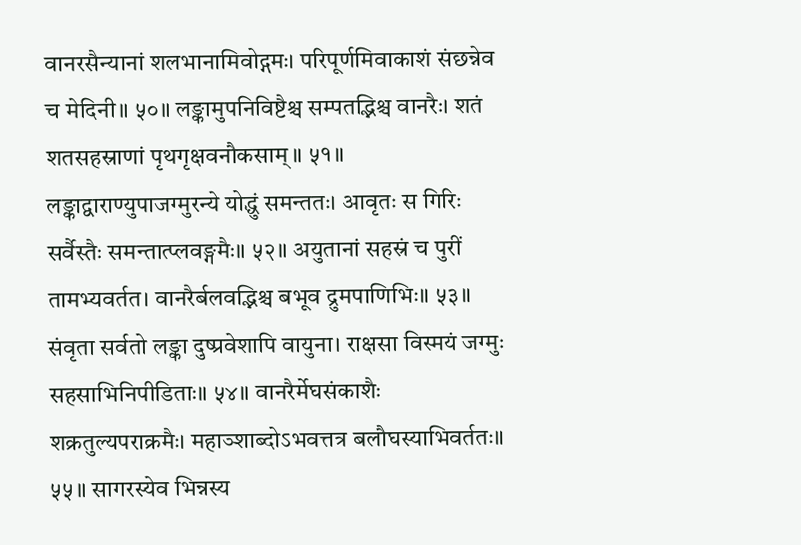वानरसैन्यानां शलभानामिवोद्गमः। परिपूर्णमिवाकाशं संछन्नेव च मेदिनी॥ ५०॥ लङ्कामुपनिविष्टैश्च सम्पतद्भिश्च वानरैः। शतं शतसहस्राणां पृथगृक्षवनौकसाम्॥ ५१॥ लङ्काद्वाराण्युपाजग्मुरन्ये योद्धुं समन्ततः। आवृतः स गिरिः सर्वैस्तैः समन्तात्प्लवङ्गमैः॥ ५२॥ अयुतानां सहस्रं च पुरीं तामभ्यवर्तत। वानरैर्बलवद्भिश्च बभूव द्रुमपाणिभिः॥ ५३॥ संवृता सर्वतो लङ्का दुष्प्रवेशापि वायुना। राक्षसा विस्मयं जग्मुः सहसाभिनिपीडिताः॥ ५४॥ वानरैर्मेघसंकाशैः शक्रतुल्यपराक्रमैः। महाञ्शाब्दोऽभवत्तत्र बलौघस्याभिवर्ततः॥ ५५॥ सागरस्येव भिन्नस्य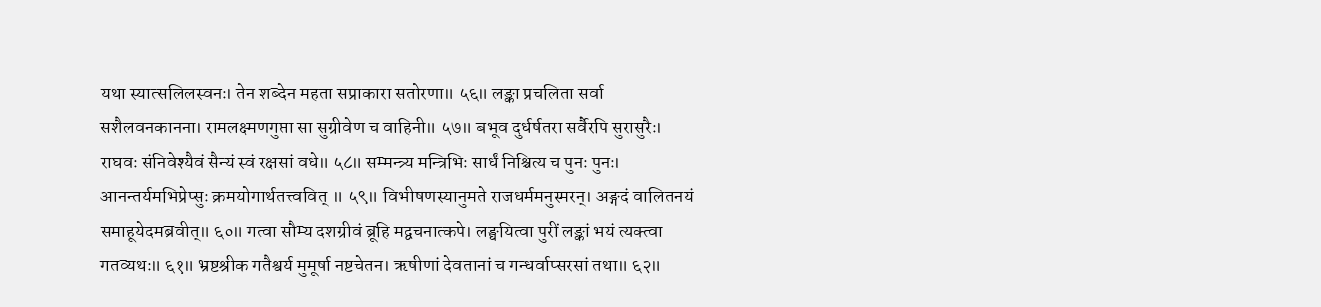यथा स्यात्सलिलस्वनः। तेन शब्देन महता सप्राकारा सतोरणा॥ ५६॥ लङ्का प्रचलिता सर्वा सशैलवनकानना। रामलक्ष्मणगुप्ता सा सुग्रीवेण च वाहिनी॥ ५७॥ बभूव दुर्धर्षतरा सर्वैरपि सुरासुरैः। राघवः संनिवेश्यैवं सैन्यं स्वं रक्षसां वधे॥ ५८॥ सम्मन्त्र्य मन्त्रिभिः सार्धं निश्चित्य च पुनः पुनः। आनन्तर्यमभिप्रेप्सुः क्रमयोगार्थतत्त्ववित् ॥ ५९॥ विभीषणस्यानुमते राजधर्ममनुस्मरन्। अङ्गदं वालितनयं समाहूयेदमब्रवीत्॥ ६०॥ गत्वा सौम्य दशग्रीवं ब्रूहि मद्वचनात्कपे। लङ्घयित्वा पुरीं लङ्कां भयं त्यक्त्वा गतव्यथः॥ ६१॥ भ्रष्टश्रीक गतैश्वर्य मुमूर्षा नष्टचेतन। ऋषीणां देवतानां च गन्धर्वाप्सरसां तथा॥ ६२॥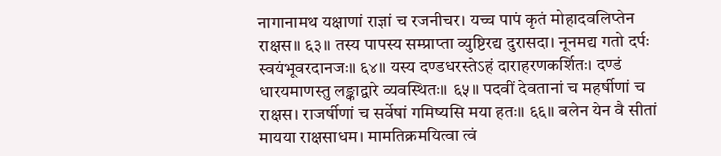नागानामथ यक्षाणां राज्ञां च रजनीचर। यच्च पापं कृतं मोहादवलिप्तेन राक्षस॥ ६३॥ तस्य पापस्य सम्प्राप्ता व्युष्टिरद्य दुरासदा। नूनमद्य गतो दर्पः स्वयंभूवरदानजः॥ ६४॥ यस्य दण्डधरस्तेऽहं दाराहरणकर्शितः। दण्डं धारयमाणस्तु लङ्काद्वारे व्यवस्थितः॥ ६५॥ पदवीं देवतानां च महर्षीणां च राक्षस। राजर्षीणां च सर्वेषां गमिष्यसि मया हतः॥ ६६॥ बलेन येन वै सीतां मायया राक्षसाधम। मामतिक्रमयित्वा त्वं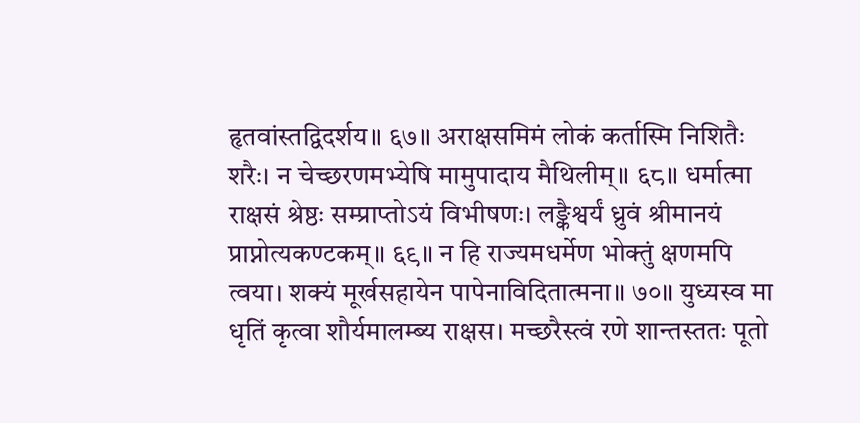हृतवांस्तद्विदर्शय॥ ६७॥ अराक्षसमिमं लोकं कर्तास्मि निशितैः शरैः। न चेच्छरणमभ्येषि मामुपादाय मैथिलीम्॥ ६८॥ धर्मात्मा राक्षसं श्रेष्ठः सम्प्राप्तोऽयं विभीषणः। लङ्कैश्वर्यं ध्रुवं श्रीमानयं प्राप्नोत्यकण्टकम्॥ ६९॥ न हि राज्यमधर्मेण भोक्तुं क्षणमपि त्वया। शक्यं मूर्खसहायेन पापेनाविदितात्मना॥ ७०॥ युध्यस्व मा धृतिं कृत्वा शौर्यमालम्ब्य राक्षस। मच्छरैस्त्वं रणे शान्तस्ततः पूतो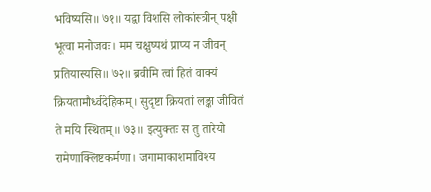भविष्यसि॥ ७१॥ यद्वा विशसि लोकांस्त्रीन् पक्षी भूत्वा मनोजवः। मम चक्षुष्पथं प्राप्य न जीवन् प्रतियास्यसि॥ ७२॥ ब्रवीमि त्वां हितं वाक्यं क्रियतामौर्ध्वदेहिकम्। सुदृष्टा क्रियतां लङ्का जीवितं ते मयि स्थितम्॥ ७३॥ इत्युक्तः स तु तारेयो रामेणाक्लिष्टकर्मणा। जगामाकाशमाविश्य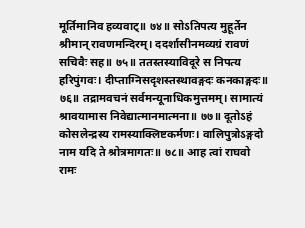मूर्तिमानिव हव्यवाट्॥ ७४॥ सोऽतिपत्य मुहूर्तेन श्रीमान् रावणमन्दिरम्। ददर्शासीनमव्यग्रं रावणं सचिवैः सह॥ ७५॥ ततस्तस्याविदूरे स निपत्य हरिपुंगवः। दीप्ताग्निसदृशस्तस्थावङ्गदः कनकाङ्गदः॥ ७६॥ तद्रामवचनं सर्वमन्यूनाधिकमुत्तमम्। सामात्यं श्रावयामास निवेद्यात्मानमात्मना॥ ७७॥ दूतोऽहं कोसलेन्द्रस्य रामस्याक्लिष्टकर्मणः। वालिपुत्रोऽङ्गदो नाम यदि ते श्रोत्रमागतः॥ ७८॥ आह त्वां राघवो रामः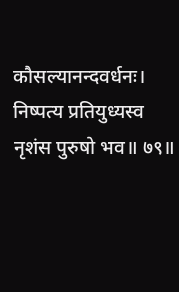कौसल्यानन्दवर्धनः। निष्पत्य प्रतियुध्यस्व नृशंस पुरुषो भव॥ ७९॥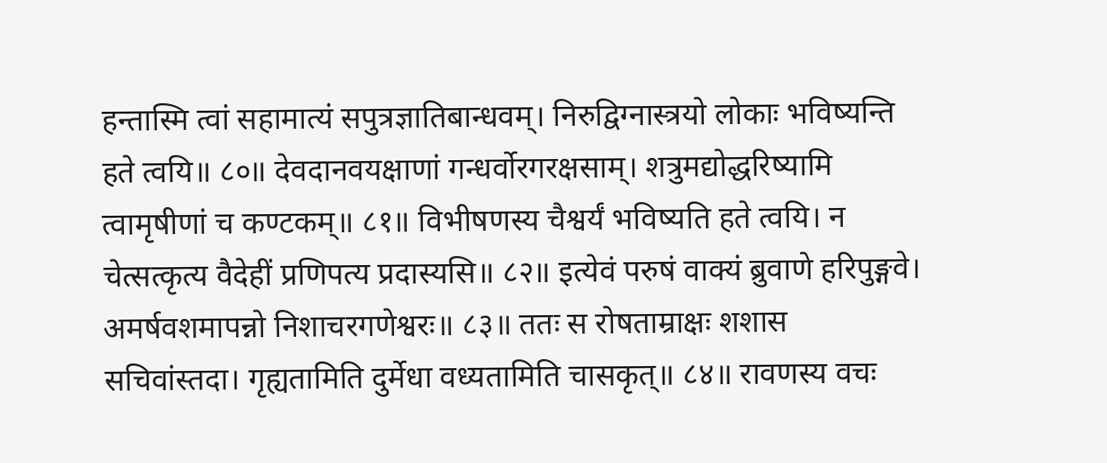हन्तास्मि त्वां सहामात्यं सपुत्रज्ञातिबान्धवम्। निरुद्विग्नास्त्रयो लोकाः भविष्यन्ति हते त्वयि॥ ८०॥ देवदानवयक्षाणां गन्धर्वोरगरक्षसाम्। शत्रुमद्योद्धरिष्यामि त्वामृषीणां च कण्टकम्॥ ८१॥ विभीषणस्य चैश्वर्यं भविष्यति हते त्वयि। न चेत्सत्कृत्य वैदेहीं प्रणिपत्य प्रदास्यसि॥ ८२॥ इत्येवं परुषं वाक्यं ब्रुवाणे हरिपुङ्गवे। अमर्षवशमापन्नो निशाचरगणेश्वरः॥ ८३॥ ततः स रोषताम्राक्षः शशास सचिवांस्तदा। गृह्यतामिति दुर्मेधा वध्यतामिति चासकृत्॥ ८४॥ रावणस्य वचः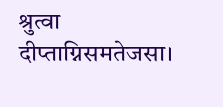श्रुत्वा दीप्ताग्निसमतेजसा।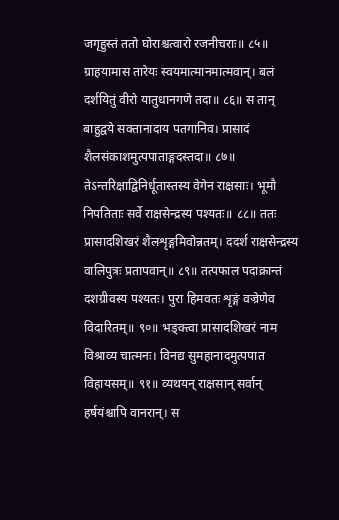जगृहुस्तं ततो घोराश्चत्वारो रजनीचराः॥ ८५॥ ग्राहयामास तारेयः स्वयमात्मानमात्मवान्। बलं दर्शयितुं वीरो यातुधानगणे तदा॥ ८६॥ स तान् बाहुद्वये सक्तानादाय पतगानिव। प्रासादं शैलसंकाशमुत्पपाताङ्गदस्तदा॥ ८७॥ तेऽन्तरिक्षाद्विनिर्धूतास्तस्य वेगेन राक्षसाः। भूमौ निपतिताः सर्वे राक्षसेन्द्रस्य पश्यतः॥ ८८॥ ततः प्रासादशिखरं शैलशृङ्गमिवोन्नतम्। ददर्श राक्षसेन्द्रस्य वालिपुत्रः प्रतापवान्॥ ८९॥ तत्पफाल पदाक्रान्तं दशग्रीवस्य पश्यतः। पुरा हिमवतः शृङ्गं वज्रेणेव विदारितम्॥ ९०॥ भङ्क्त्वा प्रासादशिखरं नाम विश्राव्य चात्मनः। विनद्य सुमहानादमुत्पपात विहायसम्॥ ९१॥ व्यथयन् राक्षसान् सर्वान् हर्षयंश्चापि वानरान्। स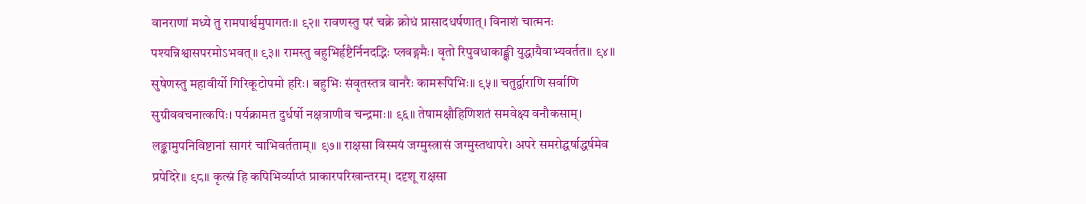वानराणां मध्ये तु रामपार्श्वमुपागतः॥ ९२॥ रावणस्तु परं चक्रे क्रोधं प्रासादधर्षणात्। विनाशं चात्मनः पश्यन्निश्वासपरमोऽभवत्॥ ९३॥ रामस्तु बहुभिर्हृष्टैर्निनदद्भिः प्लवङ्गमैः। वृतो रिपुवधाकाङ्क्षी युद्धायैवाभ्यवर्तत॥ ९४॥ सुषेणस्तु महावीर्यो गिरिकूटोपमो हरिः। बहुभिः संवृतस्तत्र वानरैः कामरूपिभिः॥ ९५॥ चतुर्द्वाराणि सर्वाणि सुग्रीववचनात्कपिः। पर्यक्रामत दुर्धर्षो नक्षत्राणीव चन्द्रमाः॥ ९६॥ तेषामक्षौहिणिशतं समवेक्ष्य वनौकसाम्। लङ्कामुपनिविष्टानां सागरं चाभिवर्तताम्॥ ९७॥ राक्षसा विस्मयं जग्मुस्त्रासं जग्मुस्तथापरे। अपरे समरोद्घर्षाद्धर्षमेव प्रपेदिरे॥ ९८॥ कृत्स्नं हि कपिभिर्व्याप्तं प्राकारपरिखान्तरम्। ददृशू राक्षसा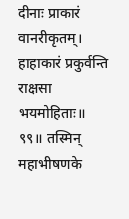दीनाः प्राकारं वानरीकृतम्। हाहाकारं प्रकुर्वन्ति राक्षसा भयमोहिताः॥ ९९॥ तस्मिन् महाभीषणके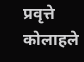प्रवृत्ते कोलाहले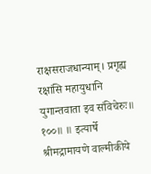राक्षसराजधान्याम्। प्रगृह्य रक्षांसि महायुधानि युगान्तवाता इव संविचेरुः॥ १००॥ ॥ इत्यार्षे श्रीमद्रामायणे वाल्मीकीये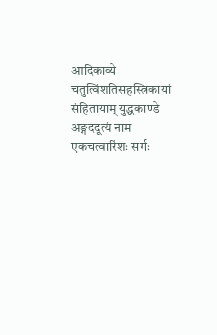आदिकाव्ये चतुत्विंशतिसहस्त्रिकायां संहितायाम् युद्धकाण्डे अङ्गददूत्यं नाम एकचत्वारिंशः सर्गः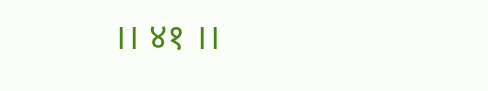।। ४१ ।।